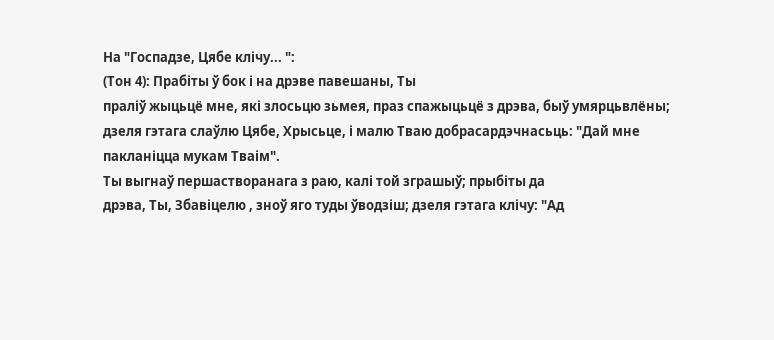На "Госпадзе, Цябе клічу... ":
(Тон 4): Прабіты ў бок і на дрэве павешаны, Ты
праліў жыцьцё мне, які злосьцю зьмея, праз спажыцьцё з дрэва, быў умярцьвлёны;
дзеля гэтага слаўлю Цябе, Хрысьце, і малю Тваю добрасардэчнасьць: "Дай мне
пакланіцца мукам Тваім".
Ты выгнаў першастворанага з раю, калі той зграшыў; прыбіты да
дрэва, Ты, Збавіцелю , зноў яго туды ўводзіш; дзеля гэтага клічу: "Ад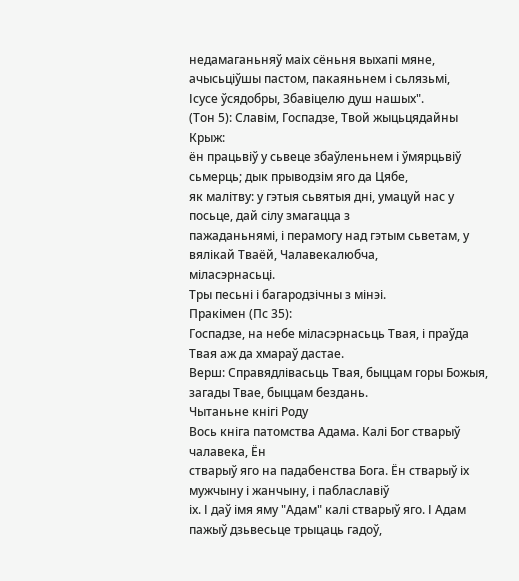недамаганьняў маіх сёньня выхапі мяне, ачысьціўшы пастом, пакаяньнем і сьлязьмі,
Ісусе ўсядобры, Збавіцелю душ нашых".
(Тон 5): Славім, Госпадзе, Твой жыцьцядайны Крыж:
ён працьвіў у сьвеце збаўленьнем і ўмярцьвіў сьмерць; дык прыводзім яго да Цябе,
як малітву: у гэтыя сьвятыя дні, умацуй нас у посьце, дай сілу змагацца з
пажаданьнямі, і перамогу над гэтым сьветам, у вялікай Тваёй, Чалавекалюбча,
міласэрнасьці.
Тры песьні і багародзічны з мінэі.
Пракімен (Пс 35):
Госпадзе, на небе міласэрнасьць Твая, і праўда Твая аж да хмараў дастае.
Верш: Справядлівасьць Твая, быццам горы Божыя,
загады Твае, быццам бездань.
Чытаньне кнігі Роду
Вось кніга патомства Адама. Калі Бог стварыў чалавека, Ён
стварыў яго на падабенства Бога. Ён стварыў іх мужчыну і жанчыну, і паблаславіў
іх. І даў імя яму "Адам" калі стварыў яго. І Адам пажыў дзьвесьце трыцаць гадоў,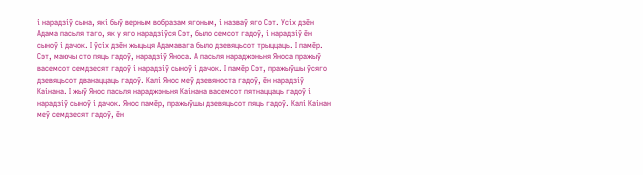і нарадзіў сына, які быў верным вобразам ягоным, і назваў яго Сэт. Усіх дзён
Адама пасьля таго, як у яго нарадзіўся Сэт, было семсот гадоў, і нарадзіў ён
сыноў і дачок. І ўсіх дзён жыцьця Адамавага было дзевяцьсот трыццаць. І памёр.
Сэт, маючы сто пяць гадоў, нарадзіў Яноса. А пасьля нараджэньня Яноса пражыў
васемсот семдзесят гадоў і нарадзіў сыноў і дачок. І памёр Сэт, пражыўшы ўсяго
дзевяцьсот дванаццаць гадоў. Калі Янос меў дзевяноста гадоў, ён нарадзіў
Каінана. І жыў Янос пасьля нараджэньня Каінана васемсот пятнаццаць гадоў і
нарадзіў сыноў і дачок. Янос памёр, пражыўшы дзевяцьсот пяць гадоў. Калі Каінан
меў семдзесят гадоў, ён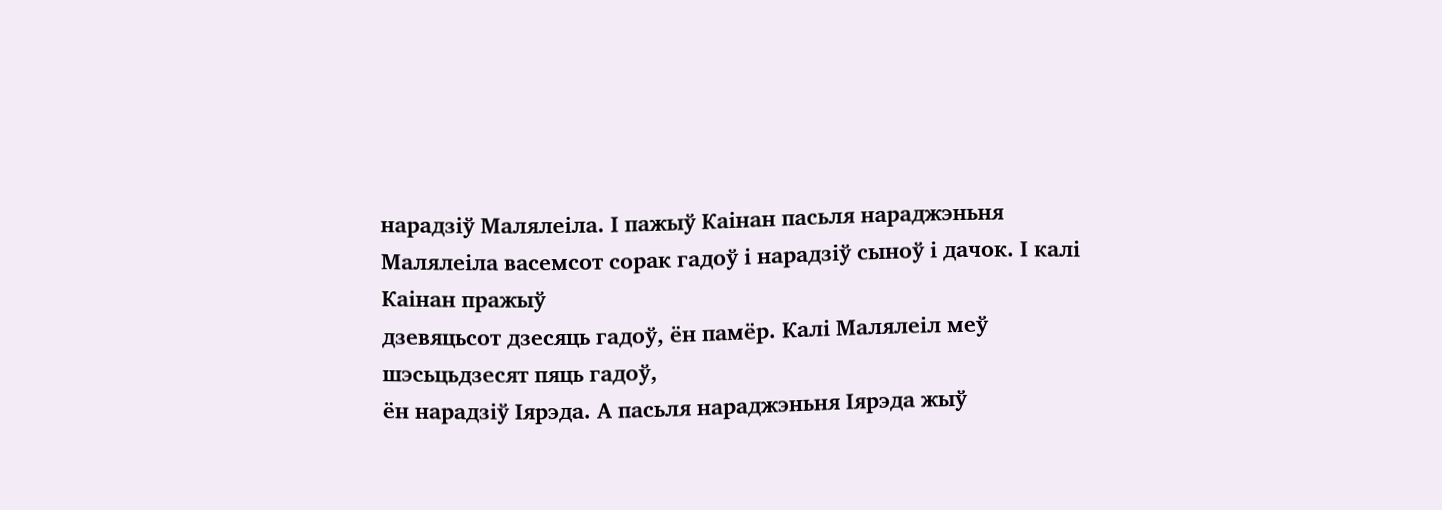нарадзіў Малялеіла. І пажыў Каінан пасьля нараджэньня
Малялеіла васемсот сорак гадоў і нарадзіў сыноў і дачок. І калі Каінан пражыў
дзевяцьсот дзесяць гадоў, ён памёр. Калі Малялеіл меў шэсьцьдзесят пяць гадоў,
ён нарадзіў Іярэда. А пасьля нараджэньня Іярэда жыў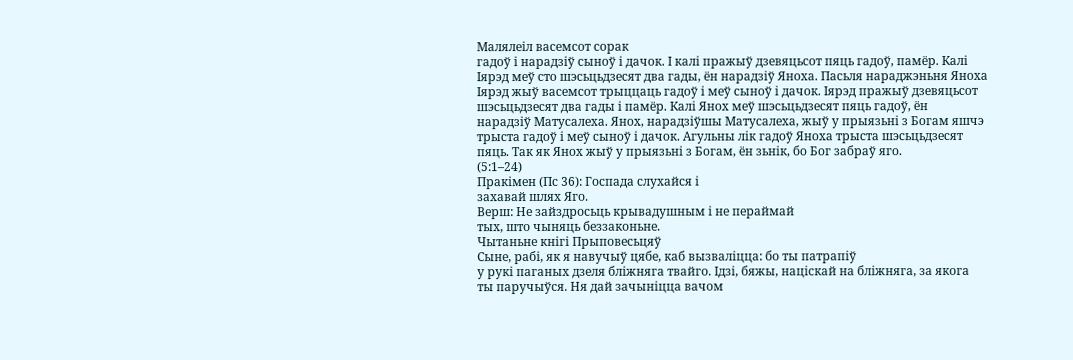Малялеіл васемсот сорак
гадоў і нарадзіў сыноў і дачок. І калі пражыў дзевяцьсот пяць гадоў, памёр. Калі
Іярэд меў сто шэсьцьдзесят два гады, ён нарадзіў Яноха. Пасьля нараджэньня Яноха
Іярэд жыў васемсот трыццаць гадоў і меў сыноў і дачок. Іярэд пражыў дзевяцьсот
шэсьцьдзесят два гады і памёр. Калі Янох меў шэсьцьдзесят пяць гадоў, ён
нарадзіў Матусалеха. Янох, нарадзіўшы Матусалеха, жыў у прыязьні з Богам яшчэ
трыста гадоў і меў сыноў і дачок. Агульны лік гадоў Яноха трыста шэсьцьдзесят
пяць. Так як Янох жыў у прыязьні з Богам, ён зьнік, бо Бог забраў яго.
(5:1–24)
Пракімен (Пс 36): Госпада слухайся і
захавай шлях Яго.
Верш: Не зайздросьць крывадушным і не пераймай
тых, што чыняць беззаконьне.
Чытаньне кнігі Прыповесьцяў
Сыне, рабі, як я навучыў цябе, каб вызваліцца: бо ты патрапіў
у рукі паганых дзеля бліжняга твайго. Ідзі, бяжы, націскай на бліжняга, за якога
ты паручыўся. Ня дай зачыніцца вачом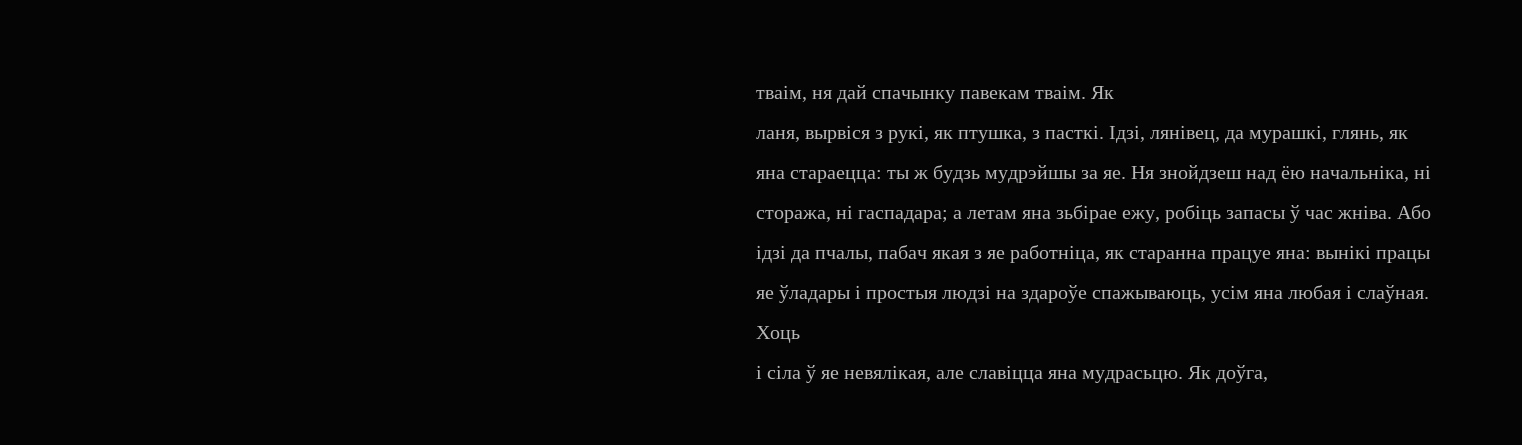тваім, ня дай спачынку павекам тваім. Як
ланя, вырвіся з рукі, як птушка, з пасткі. Ідзі, лянівец, да мурашкі, глянь, як
яна стараецца: ты ж будзь мудрэйшы за яе. Ня знойдзеш над ёю начальніка, ні
стоража, ні гаспадара; а летам яна зьбірае ежу, робіць запасы ў час жніва. Або
ідзі да пчалы, пабач якая з яе работніца, як старанна працуе яна: вынікі працы
яе ўладары і простыя людзі на здароўе спажываюць, усім яна любая і слаўная. Хоць
і сіла ў яе невялікая, але славіцца яна мудрасьцю. Як доўга,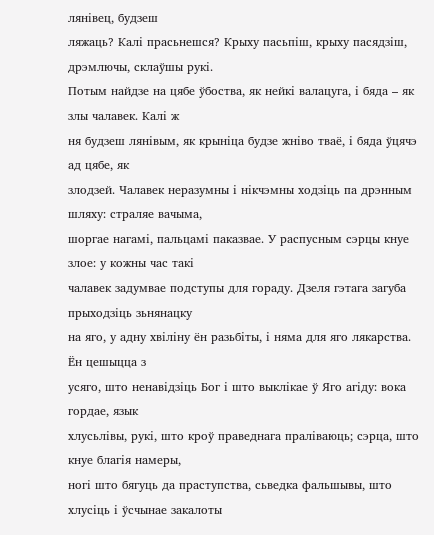лянівец, будзеш
ляжаць? Калі прасьнешся? Крыху пасьпіш, крыху пасядзіш, дрэмлючы, склаўшы рукі.
Потым найдзе на цябе ўбоства, як нейкі валацуга, і бяда – як злы чалавек. Калі ж
ня будзеш лянівым, як крыніца будзе жніво тваё, і бяда ўцячэ ад цябе, як
злодзей. Чалавек неразумны і нікчэмны ходзіць па дрэнным шляху: страляе вачыма,
шоргае нагамі, пальцамі паказвае. У распусным сэрцы кнуе злое: у кожны час такі
чалавек задумвае подступы для гораду. Дзеля гэтага загуба прыходзіць зьнянацку
на яго, у адну хвіліну ён разьбіты, і няма для яго лякарства. Ён цешыцца з
усяго, што ненавідзіць Бог і што выклікае ў Яго агіду: вока гордае, язык
хлусьлівы, рукі, што кроў праведнага праліваюць; сэрца, што кнуе благія намеры,
ногі што бягуць да праступства, сьведка фальшывы, што хлусіць і ўсчынае закалоты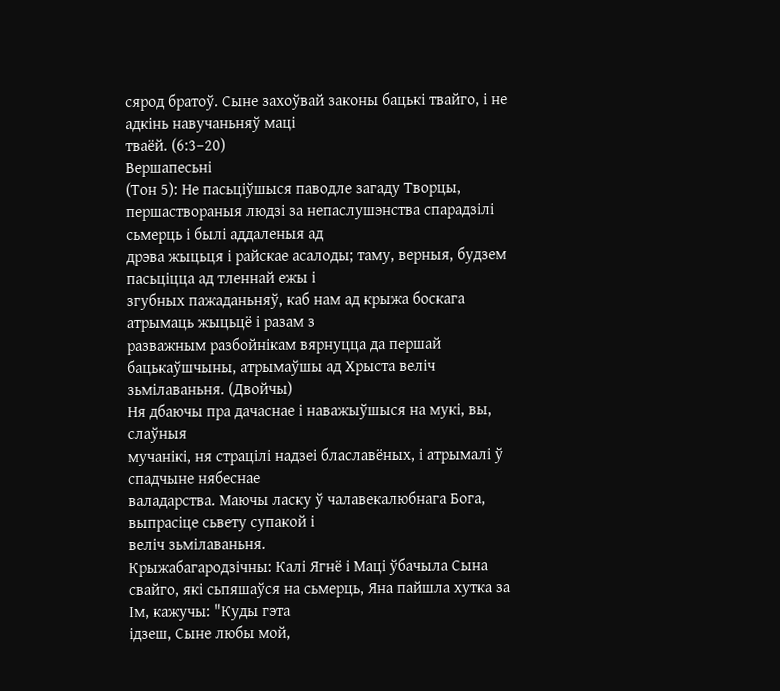сярод братоў. Сыне захоўвай законы бацькі твайго, і не адкінь навучаньняў маці
тваёй. (6:3–20)
Вершапесьні
(Тон 5): Не пасьціўшыся паводле загаду Творцы,
першаствораныя людзі за непаслушэнства спарадзілі сьмерць і былі аддаленыя ад
дрэва жыцьця і райскае асалоды; таму, верныя, будзем пасьціцца ад тленнай ежы і
згубных пажаданьняў, каб нам ад крыжа боскага атрымаць жыцьцё і разам з
разважным разбойнікам вярнуцца да першай бацькаўшчыны, атрымаўшы ад Хрыста веліч
зьмілаваньня. (Двойчы)
Ня дбаючы пра дачаснае і наважыўшыся на мукі, вы, слаўныя
мучанікі, ня страцілі надзеі блаславёных, і атрымалі ў спадчыне нябеснае
валадарства. Маючы ласку ў чалавекалюбнага Бога, выпрасіце сьвету супакой і
веліч зьмілаваньня.
Крыжабагародзічны: Калі Ягнё і Маці ўбачыла Сына
свайго, які сьпяшаўся на сьмерць, Яна пайшла хутка за Ім, кажучы: "Куды гэта
ідзеш, Сыне любы мой,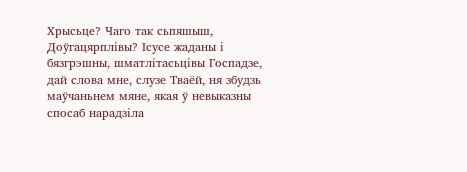Хрысьце? Чаго так сьпяшыш, Доўгацярплівы? Ісусе жаданы і
бязгрэшны, шматлітасьцівы Госпадзе, дай слова мне, слузе Тваёй, ня збудзь
маўчаньнем мяне, якая ў невыказны спосаб нарадзіла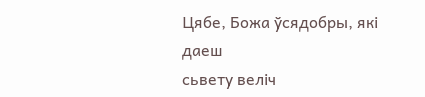Цябе, Божа ўсядобры, які даеш
сьвету веліч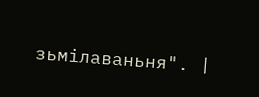зьмілаваньня". |